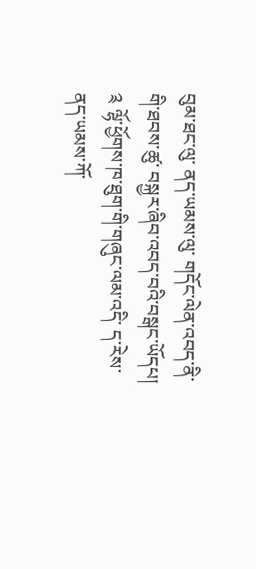བུམ་ཐང་ལུ་ ནད་ཡམས་ལུ་ གདོང་ལེན་འབད་ནི་གི་ཐབས་ཚུ་ བསྐྱར་ཞིབ་འབད་བའི་བསྒང་ཡོདཔ།
༉ ལྷོ་ཕྱོགས་ཁ་ཐུག་གི་གཞུང་ལམ་འདི་ ད་རེས་ ནད་ཡམས་ཀོ་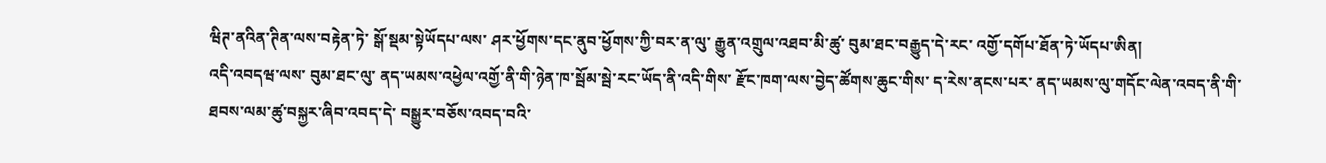ཝིཊ་ནའིན་ཊིན་ལས་བརྟེན་ཏེ་ སྒོ་སྡམ་སྟེཡོདཔ་ལས་ ཤར་ཕྱོགས་དང་ནུབ་ཕྱོགས་ཀྱི་བར་ན་ལུ་ རྒྱུན་འགྲུལ་འཐབ་མི་ཚུ་ བུམ་ཐང་བརྒྱུད་དེ་རང་ འགྱོ་དགོཔ་ཐོན་ཏེ་ཡོདཔ་ཨིན།
འདི་འབདཝ་ལས་ བུམ་ཐང་ལུ་ ནད་ཡམས་འཕྱེལ་འགྱོ་ནི་གི་ཉེན་ཁ་སྦོམ་སྦེ་རང་ཡོད་ནི་འདི་གིས་ རྫོང་ཁག་ལས་བྱེད་ཚོགས་ཆུང་གིས་ ད་རེས་ནངས་པར་ ནད་ཡམས་ལུ་གདོང་ལེན་འབད་ནི་གི་ཐབས་ལམ་ཚུ་བསྐྱར་ཞིབ་འབད་དེ་ བསྒྱུར་བཅོས་འབད་བའི་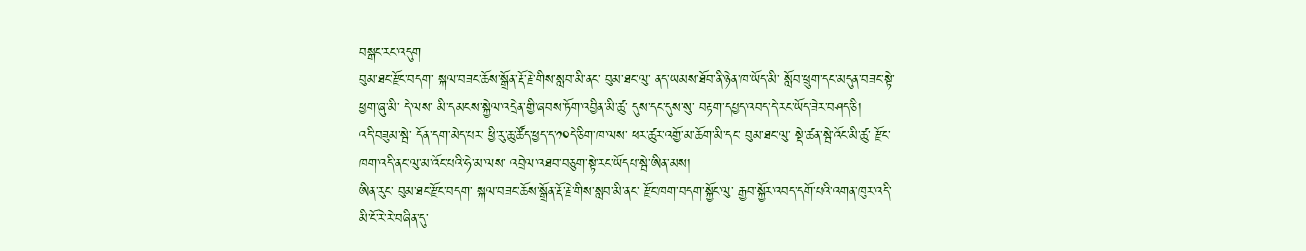བསྒང་རང་འདུག
བུམ་ཐང་རྫོང་བདག་ སྐལ་བཟང་ཆོས་སྒྲོན་རྡོ་རྗེ་གིས་སླབ་མི་ནང་ བུམ་ཐང་ལུ་ ནད་ཡམས་ཐོབ་ནི་ཉེན་ཁ་ཡོད་མི་ སློབ་ཕྲུག་དང་མདུན་བཟང་སྟེ་ཕྱག་ཞུ་མི་ དེ་ལས་ མི་དམངས་སྐྱེལ་འདྲེན་གྱི་ཞབས་ཏོག་འབྱིན་མི་ཚུ་ དུས་དང་དུས་སུ་ བརྟག་དཔྱད་འབད་དེ་རང་ཡོད་ཟེར་བཤད་ཅི།
འདི་བཟུམ་སྦེ་ དོན་དག་མེད་པར་ ཕྱི་རུ་ཆུ་ཚོད་ཕྱད་ད་༡༠དེ་ཅིག་ཁ་ལས་ ཕར་ཚུར་འགྱོ་མ་ཆོག་མི་དང་ བུམ་ཐང་ལུ་ སྡེ་ཚན་སྦེ་འོང་མི་ཚུ་ རྫོང་ཁག་འདི་ནང་ལུ་མ་འོང་པའི་ཧེ་མ་ལས་ འབྲེལ་འཐབ་བཅུག་སྟེ་རང་ཡོདཔ་སྦེ་ཨིན་མས།
ཨིན་རུང་ བུམ་ཐང་རྫོང་བདག་ སྐལ་བཟང་ཆོས་སྒྲོན་རྡོ་རྗེ་གིས་སླབ་མི་ནང་ རྫོང་ཁག་བདག་སྐྱོང་ལུ་ རྒྱབ་སྐྱོར་འབད་དགོ་པའི་འགན་ཁུར་འདི་ མི་ངོ་རེ་རེ་བཞིན་དུ་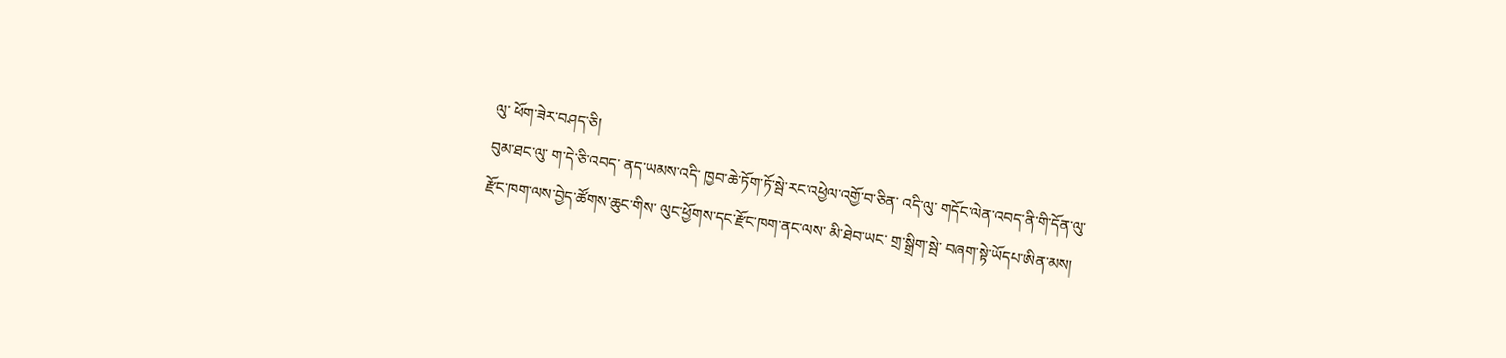ལུ་ ཕོག་ཟེར་བཤད་ཅི།
བུམ་ཐང་ལུ་ ག་དེ་ཅི་འབད་ ནད་ཡམས་འདི་ ཁྱབ་ཆེ་ཏོག་ཏོ་སྦེ་རང་འཕྱེལ་འགྱོ་བ་ཅིན་ འདི་ལུ་ གདོང་ལེན་འབད་ནི་གི་དོན་ལུ་ རྫོང་ཁག་ལས་བྱེད་ཚོགས་ཆུང་གིས་ ལུང་ཕྱོགས་དང་རྫོང་ཁག་ནང་ལས་ མི་ཐེབ་ཡང་ གྲ་སྒྲིག་སྦེ་ བཞག་སྟེ་ཡོདཔ་ཨིན་མས།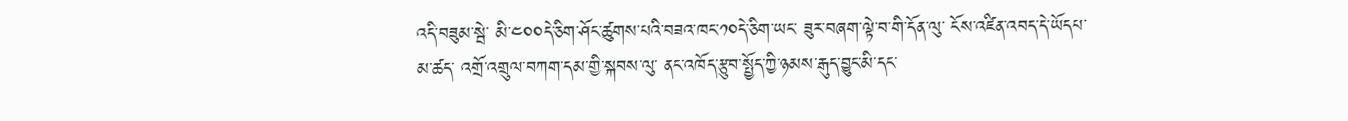འདི་བཟུམ་སྦེ་ མི་༤༠༠དེ་ཅིག་ཤོང་ཚུགས་པའི་བཟའ་ཁང་༡༠དེ་ཅིག་ཡང་ ཟུར་བཞག་ལྟེ་བ་གི་དོན་ལུ་ ངོས་འཛིན་འབད་དེ་ཡོདཔ་མ་ཚད་ འགྲོ་འགྲུལ་བཀག་དམ་གྱི་སྐབས་ལུ་ ནང་འཁོད་རྩུབ་སྤྱོད་ཀྱི་ཉམས་རྒུད་བྱུང་མི་དང་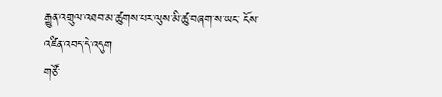རྒྱུན་འགྲུལ་འཐབ་མ་ཚུགས་པར་ལུས་མི་ཚུ་བཞག་ས་ཡང་ ངོས་འཛིན་འབད་དེ་འདུག
གཙོ་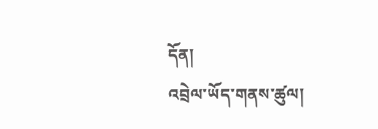དོན།
འབྲེལ་ཡོད་གནས་ཚུལ།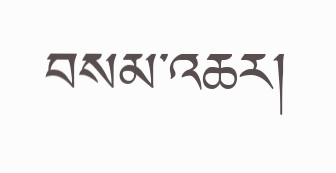བསམ་འཆར།